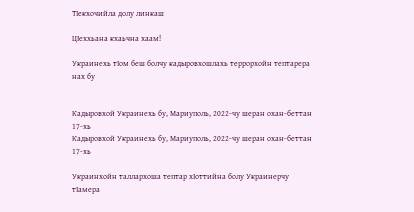ТIекхочийла долу линкаш

ЦIеххьана кхаьчна хаам!

Украинехь тIом беш болчу кадыровхошлахь террорхойн тептарера нах бу


Кадыровхой Украинехь бу, Мариуполь, 2022-чу шеран охан-беттан 17-хь
Кадыровхой Украинехь бу, Мариуполь, 2022-чу шеран охан-беттан 17-хь

Украинхойн таллархоша тептар хIоттийна болу Украинерчу тIамера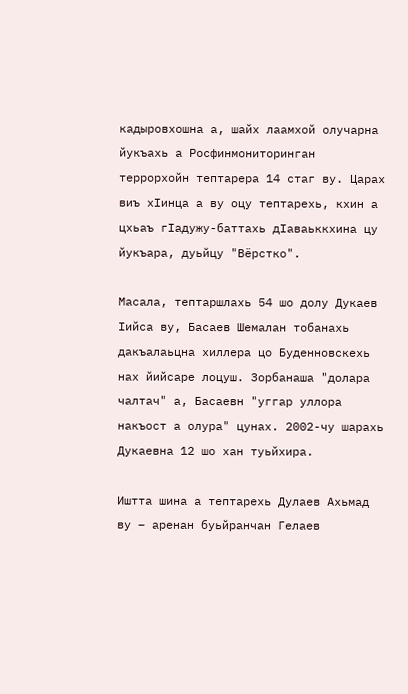кадыровхошна а, шайх лаамхой олучарна йукъахь а Росфинмониторинган террорхойн тептарера 14 стаг ву. Царах виъ хIинца а ву оцу тептарехь, кхин а цхьаъ гIадужу-баттахь дIаваьккхина цу йукъара, дуьйцу "Вёрстко".

Масала, тептаршлахь 54 шо долу Дукаев Iийса ву, Басаев Шемалан тобанахь дакъалаьцна хиллера цо Буденновскехь нах йийсаре лоцуш. Зорбанаша "долара чалтач" а, Басаевн "уггар уллора накъост а олура" цунах. 2002-чу шарахь Дукаевна 12 шо хан туьйхира.

Иштта шина а тептарехь Дулаев Ахьмад ву – аренан буьйранчан Гелаев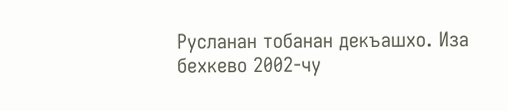Русланан тобанан декъашхо. Иза бехкево 2002-чу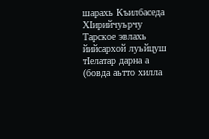шарахь Къилбаседа ХIирийчуьрчу Тарское эвлахь йийсархой луьйцуш тIелатар дарна а (бовда аьтто хилла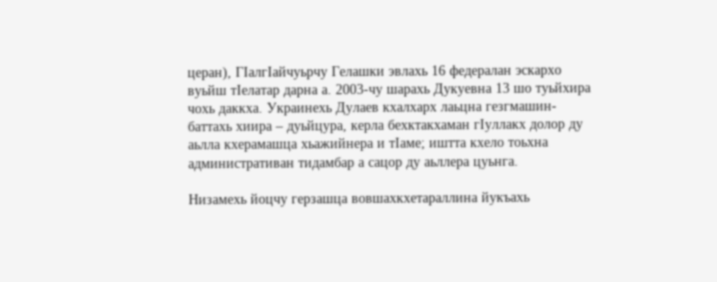церан), ГIалгIайчуьрчу Гелашки эвлахь 16 федералан эскархо вуьйш тIелатар дарна а. 2003-чу шарахь Дукуевна 13 шо туьйхира чохь даккха. Украинехь Дулаев кхалхарх лаьцна гезгмашин-баттахь хиира – дуьйцура, керла бехктакхаман гIуллакх долор ду аьлла кхерамашца хьажийнера и тIаме; иштта кхело тоьхна административан тидамбар а сацор ду аьллера цуьнга.

Низамехь йоцчу герзашца вовшахкхетараллина йукъахь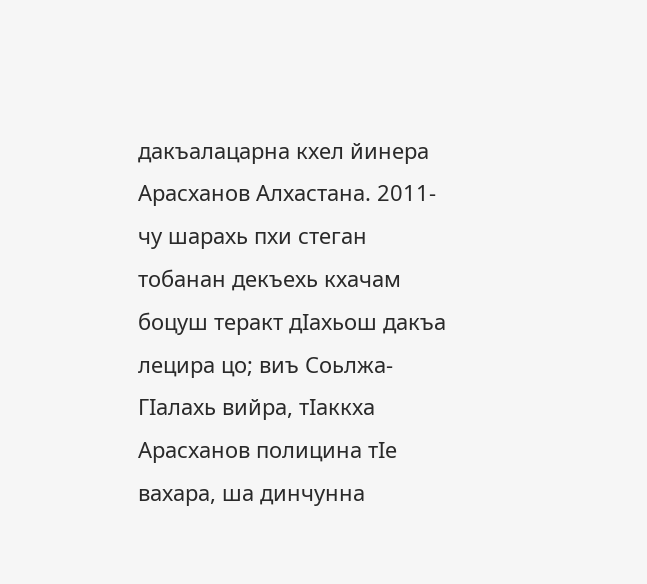дакъалацарна кхел йинера Арасханов Алхастана. 2011-чу шарахь пхи стеган тобанан декъехь кхачам боцуш теракт дIахьош дакъа лецира цо; виъ Соьлжа-ГIалахь вийра, тIаккха Арасханов полицина тIе вахара, ша динчунна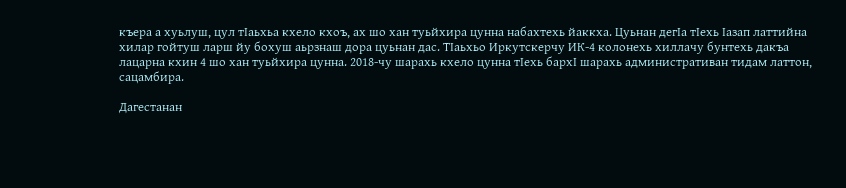къера а хуьлуш, цул тIаьхьа кхело кхоъ, ах шо хан туьйхира цунна набахтехь йаккха. Цуьнан дегIа тIехь Iазап латтийна хилар гойтуш ларш йу бохуш аьрзнаш дора цуьнан дас. ТIаьхьо Иркутскерчу ИК-4 колонехь хиллачу бунтехь дакъа лацарна кхин 4 шо хан туьйхира цунна. 2018-чу шарахь кхело цунна тIехь бархI шарахь административан тидам латтон, сацамбира.

Дагестанан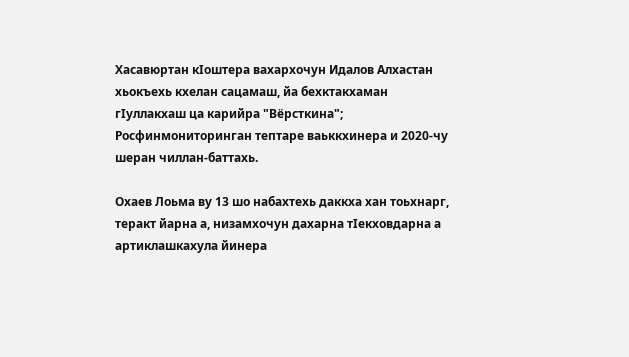Хасавюртан кIоштера вахархочун Идалов Алхастан хьокъехь кхелан сацамаш, йа бехктакхаман гIуллакхаш ца карийра "Вёрсткина"; Росфинмониторинган тептаре ваьккхинера и 2020-чу шеран чиллан-баттахь.

Охаев Лоьма ву 13 шо набахтехь даккха хан тоьхнарг, теракт йарна а, низамхочун дахарна тIекховдарна а артиклашкахула йинера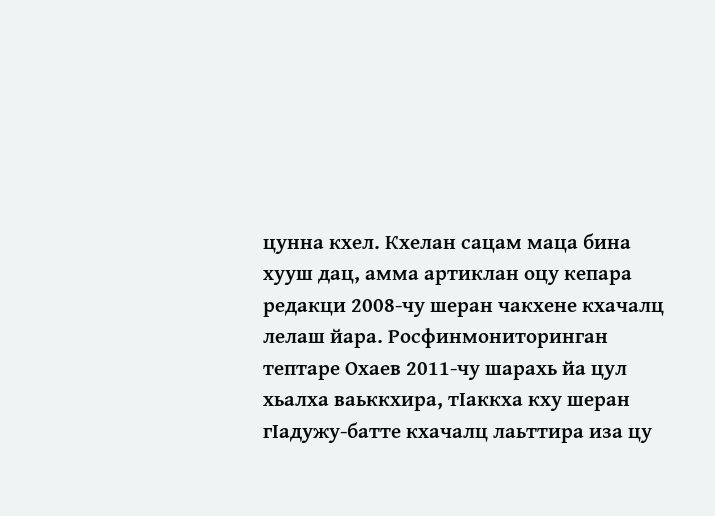цунна кхел. Кхелан сацам маца бина хууш дац, амма артиклан оцу кепара редакци 2008-чу шеран чакхене кхачалц лелаш йара. Росфинмониторинган тептаре Охаев 2011-чу шарахь йа цул хьалха ваьккхира, тIаккха кху шеран гIадужу-батте кхачалц лаьттира иза цу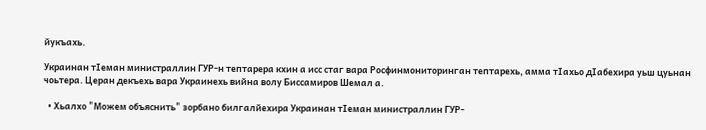йукъахь.

Украинан тIеман министраллин ГУР-н тептарера кхин а исс стаг вара Росфинмониторинган тептарехь, амма тIахьо дIабехира уьш цуьнан чоьтера. Церан декъехь вара Украинехь вийна волу Биссамиров Шемал а.

  • Хьалхо "Можем объяснить" зорбано билгалйехира Украинан тIеман министраллин ГУР-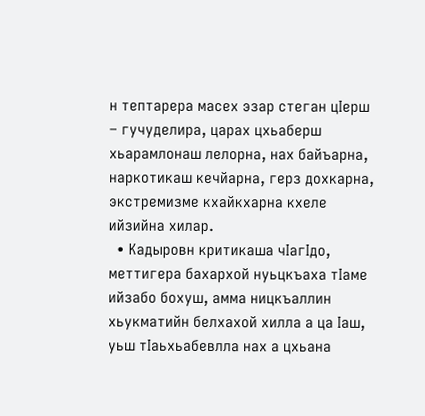н тептарера масех эзар стеган цIерш – гучуделира, царах цхьаберш хьарамлонаш лелорна, нах байъарна, наркотикаш кечйарна, герз дохкарна, экстремизме кхайкхарна кхеле ийзийна хилар.
  • Кадыровн критикаша чIагIдо, меттигера бахархой нуьцкъаха тIаме ийзабо бохуш, амма ницкъаллин хьукматийн белхахой хилла а ца Iаш, уьш тIаьхьабевлла нах а цхьана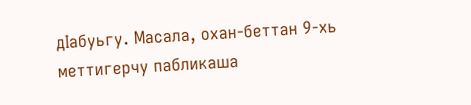дIабуьгу. Масала, охан-беттан 9-хь меттигерчу пабликаша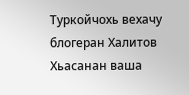Туркойчохь вехачу блогеран Халитов Хьасанан ваша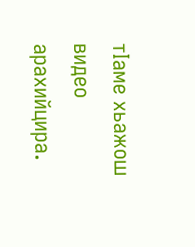тIаме хьажош видео арахийцира.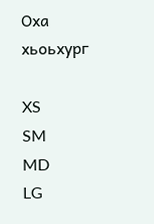Оха хьоьхург

XS
SM
MD
LG